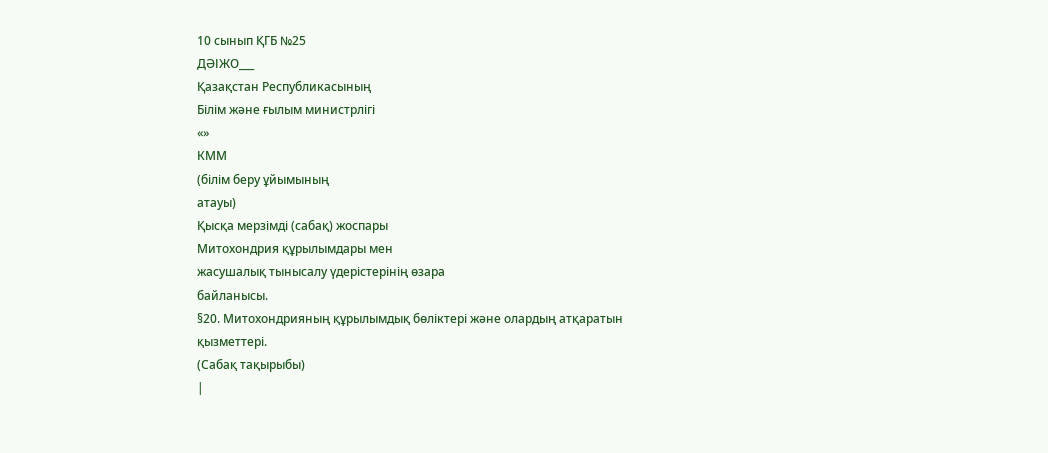10 сынып ҚГБ №25
ДӘІЖО___
Қазақстан Республикасының
Білім және ғылым министрлігі
«»
КММ
(білім беру ұйымының
атауы)
Қысқа мерзімді (сабақ) жоспары
Митохондрия құрылымдары мен
жасушалық тынысалу үдерістерінің өзара
байланысы.
§20. Митохондрияның құрылымдық бөліктері және олардың атқаратын қызметтері.
(Сабақ тақырыбы)
|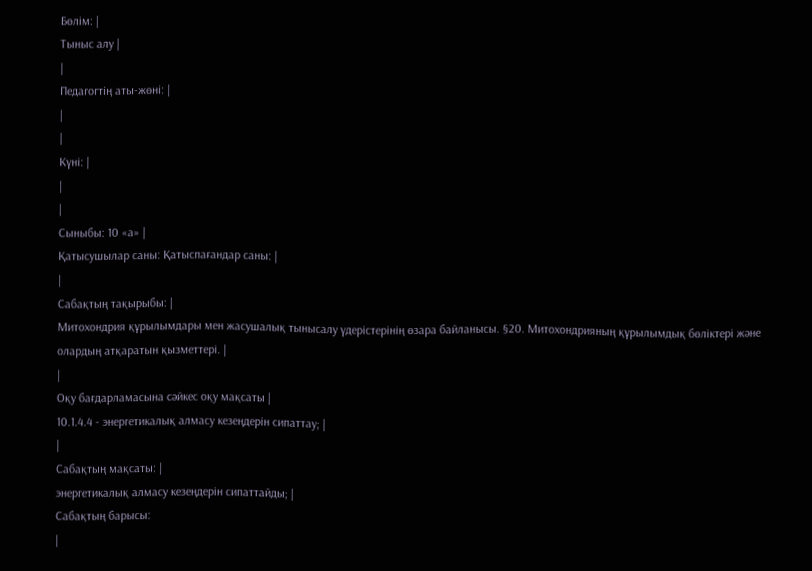Бөлім: |
Тыныс алу |
|
Педагогтің аты-жөні: |
|
|
Күні: |
|
|
Сыныбы: 10 «а» |
Қатысушылар саны: Қатыспағандар саны: |
|
Сабақтың тақырыбы: |
Митохондрия құрылымдары мен жасушалық тынысалу үдерістерінің өзара байланысы. §20. Митохондрияның құрылымдық бөліктері және олардың атқаратын қызметтері. |
|
Оқу бағдарламасына сәйкес оқу мақсаты |
10.1.4.4 - энергетикалық алмасу кезеңдерін сипаттау; |
|
Сабақтың мақсаты: |
энергетикалық алмасу кезеңдерін сипаттайды; |
Сабақтың барысы:
|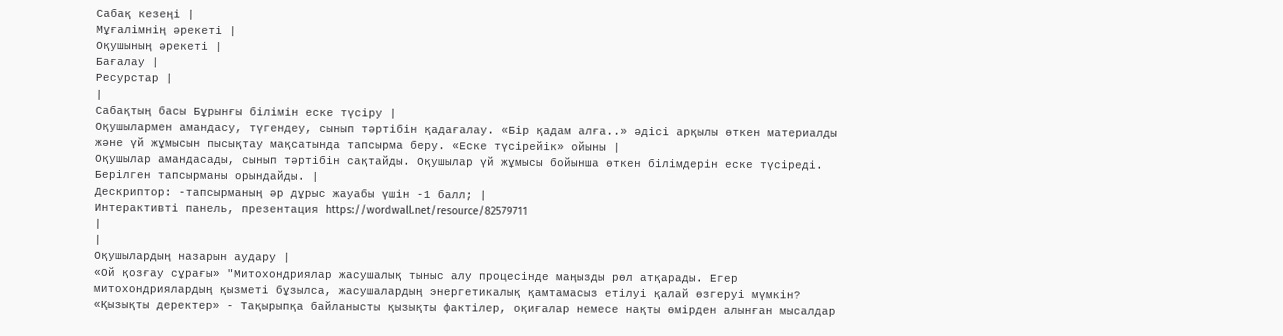Сабақ кезеңі |
Мұғалімнің әрекеті |
Оқушының әрекеті |
Бағалау |
Ресурстар |
|
Сабақтың басы Бұрынғы білімін еске түсіру |
Оқушылармен амандасу, түгендеу, сынып тәртібін қадағалау. «Бір қадам алға..» әдісі арқылы өткен материалды және үй жұмысын пысықтау мақсатында тапсырма беру. «Еске түсірейік» ойыны |
Оқушылар амандасады, сынып тәртібін сақтайды. Оқушылар үй жұмысы бойынша өткен білімдерін еске түсіреді. Берілген тапсырманы орындайды. |
Дескриптор: -тапсырманың әр дұрыс жауабы үшін -1 балл; |
Интерактивті панель, презентация https://wordwall.net/resource/82579711
|
|
Оқушылардың назарын аудару |
«Ой қозғау сұрағы» "Митохондриялар жасушалық тыныс алу процесінде маңызды рөл атқарады. Егер митохондриялардың қызметі бұзылса, жасушалардың энергетикалық қамтамасыз етілуі қалай өзгеруі мүмкін? «Қызықты деректер» - Тақырыпқа байланысты қызықты фактілер, оқиғалар немесе нақты өмірден алынған мысалдар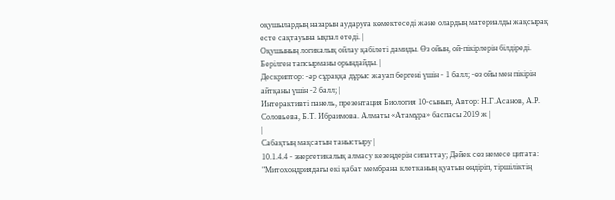оқушылардың назарын аударуға көмектеседі және олардың материалды жақсырақ есте сақтауына ықпал етеді. |
Оқушының логикалық ойлау қабілеті дамиды. Өз ойын, ой-пікірлерін білдіреді. Берілген тапсырманы орындайды. |
Дескриптор: -әр сұраққа дұрыс жауап бергені үшін - 1 балл; -өз ойы мен пікірін айтқаны үшін -2 балл; |
Интерактивті панель, презентация Биология 10-сынып, Автор: Н.Г.Асанов, А.Р. Соловьева, Б.Т. Ибраимова. Алматы «Атамұра» баспасы 2019 ж |
|
Сабақтың мақсатын таныстыру |
10.1.4.4 - энергетикалық алмасу кезеңдерін сипаттау; Дәйек сөз немесе цитата: "Митохондриядағы екі қабат мембрана клетканың қуатын өндіріп, тіршіліктің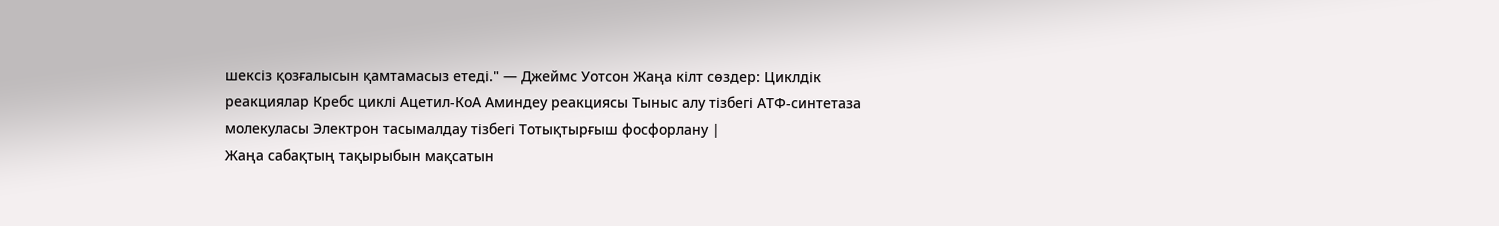шексіз қозғалысын қамтамасыз етеді." — Джеймс Уотсон Жаңа кілт сөздер: Циклдік реакциялар Кребс циклі Ацетил-КоА Аминдеу реакциясы Тыныс алу тізбегі АТФ-синтетаза молекуласы Электрон тасымалдау тізбегі Тотықтырғыш фосфорлану |
Жаңа сабақтың тақырыбын мақсатын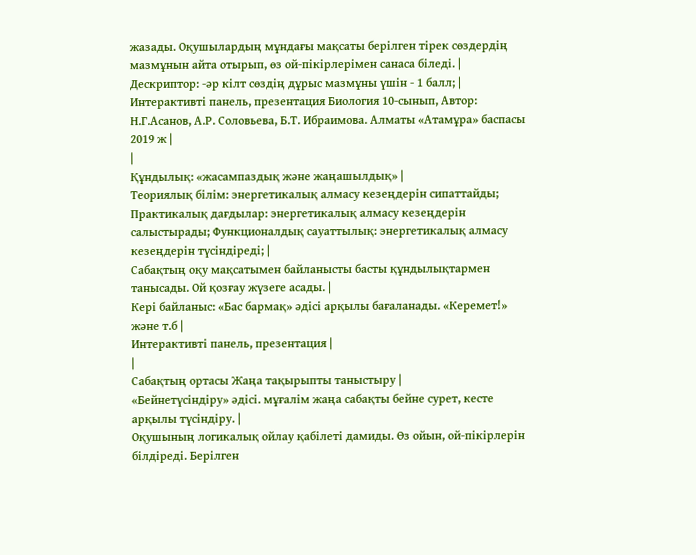жазады. Оқушылардың мұндағы мақсаты берілген тірек сөздердің мазмұнын айта отырып, өз ой-пікірлерімен санаса біледі. |
Дескриптор: -әр кілт сөздің дұрыс мазмұны үшін - 1 балл; |
Интерактивті панель, презентация Биология 10-сынып, Автор: Н.Г.Асанов, А.Р. Соловьева, Б.Т. Ибраимова. Алматы «Атамұра» баспасы 2019 ж |
|
Құндылық: «жасампаздық және жаңашылдық» |
Теориялық білім: энергетикалық алмасу кезеңдерін сипаттайды; Практикалық дағдылар: энергетикалық алмасу кезеңдерін салыстырады; Функционалдық сауаттылық: энергетикалық алмасу кезеңдерін түсіндіреді; |
Сабақтың оқу мақсатымен байланысты басты құндылықтармен танысады. Ой қозғау жүзеге асады. |
Кері байланыс: «Бас бармақ» әдісі арқылы бағаланады. «Керемет!» және т.б |
Интерактивті панель, презентация |
|
Сабақтың ортасы Жаңа тақырыпты таныстыру |
«Бейнетүсіндіру» әдісі. мұғалім жаңа сабақты бейне сурет, кесте арқылы түсіндіру. |
Оқушының логикалық ойлау қабілеті дамиды. Өз ойын, ой-пікірлерін білдіреді. Берілген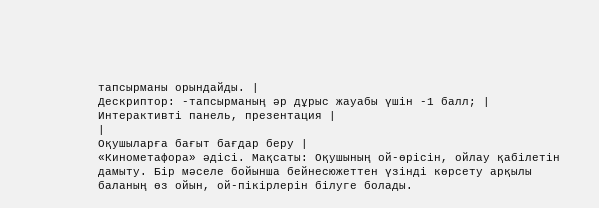тапсырманы орындайды. |
Дескриптор: -тапсырманың әр дұрыс жауабы үшін -1 балл; |
Интерактивті панель, презентация |
|
Оқушыларға бағыт бағдар беру |
«Кинометафора» әдісі. Мақсаты: Оқушының ой-өрісін, ойлау қабілетін дамыту. Бір мәселе бойынша бейнесюжеттен үзінді көрсету арқылы баланың өз ойын, ой-пікірлерін білуге болады.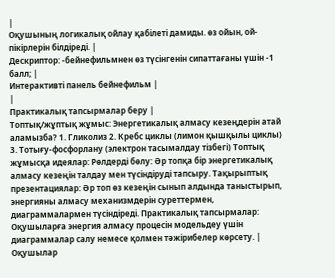|
Оқушының логикалық ойлау қабілеті дамиды. өз ойын, ой-пікірлерін білдіреді. |
Дескриптор: -бейнефильмнен өз түсінгенін сипаттағаны үшін -1 балл; |
Интерактивті панель бейнефильм |
|
Практикалық тапсырмалар беру |
Топтық/жұптық жұмыс: Энергетикалық алмасу кезеңдерін атай аламызба? 1. Гликолиз 2. Кребс циклы (лимон қышқылы циклы) 3. Тотығу-фосфорлану (электрон тасымалдау тізбегі) Топтық жұмысқа идеялар: Рөлдерді бөлу: Әр топқа бір энергетикалық алмасу кезеңін талдау мен түсіндіруді тапсыру. Тақырыптық презентациялар: Әр топ өз кезеңін сынып алдында таныстырып, энергияны алмасу механизмдерін суреттермен, диаграммалармен түсіндіреді. Практикалық тапсырмалар: Оқушыларға энергия алмасу процесін модельдеу үшін диаграммалар салу немесе қолмен тәжірибелер көрсету. |
Оқушылар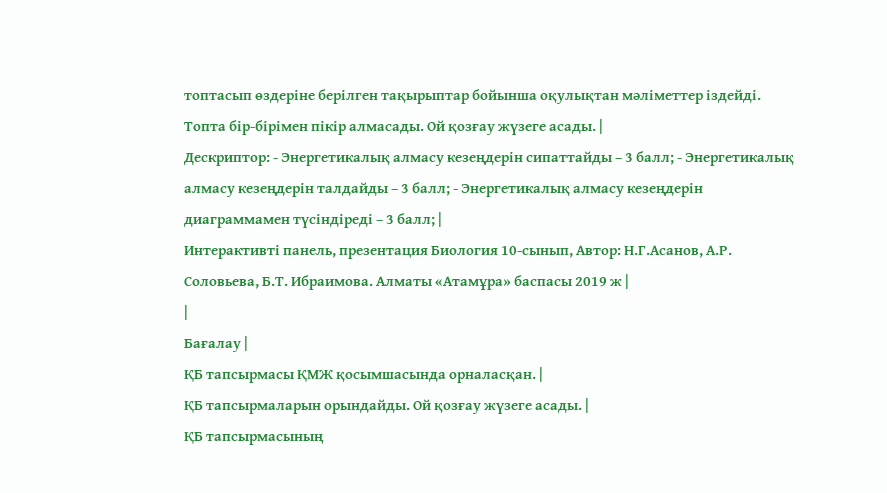топтасып өздеріне берілген тақырыптар бойынша оқулықтан мәліметтер іздейді. Топта бір-бірімен пікір алмасады. Ой қозғау жүзеге асады. |
Дескриптор: - Энергетикалық алмасу кезеңдерін сипаттайды – 3 балл; - Энергетикалық алмасу кезеңдерін талдайды – 3 балл; - Энергетикалық алмасу кезеңдерін диаграммамен түсіндіреді – 3 балл; |
Интерактивті панель, презентация Биология 10-сынып, Автор: Н.Г.Асанов, А.Р. Соловьева, Б.Т. Ибраимова. Алматы «Атамұра» баспасы 2019 ж |
|
Бағалау |
ҚБ тапсырмасы ҚМЖ қосымшасында орналасқан. |
ҚБ тапсырмаларын орындайды. Ой қозғау жүзеге асады. |
ҚБ тапсырмасының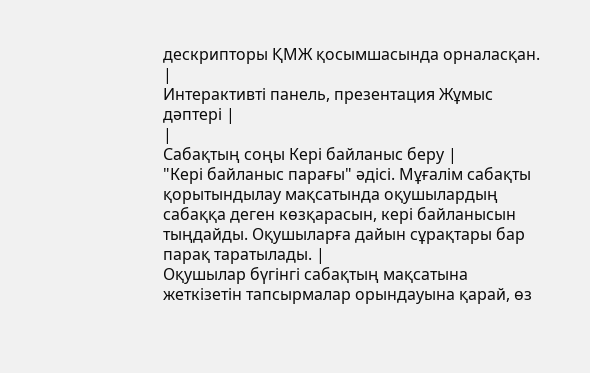дескрипторы ҚМЖ қосымшасында орналасқан. |
Интерактивті панель, презентация Жұмыс дәптері |
|
Сабақтың соңы Кері байланыс беру |
"Кері байланыс парағы" әдісі. Мұғалім сабақты қорытындылау мақсатында оқушылардың сабаққа деген көзқарасын, кері байланысын тыңдайды. Оқушыларға дайын сұрақтары бар парақ таратылады. |
Оқушылар бүгінгі сабақтың мақсатына жеткізетін тапсырмалар орындауына қарай, өз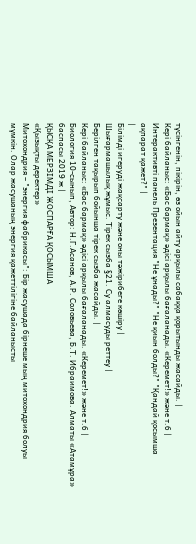түсінгенін, пікірін, өз ойын айту арқылы сабаққа қорытынды жасайды. |
Кері байланыс: «Бас бармақ» әдісі арқылы бағаланады. «Керемет!» және т.б |
Интерактивті панель Презентация "Не ұнады?" "Не қиын болды?" "Қандай қосымша ақпарат қажет?" |
|
Білімді игеруді жақсарту және оны тәжірибеге көшіру |
Шығармашылық жұмыс. Тірек сызба §21. Су алмасуды реттеу |
Берілген тақырып бойынша тірек сызба жасайды. |
Кері байланыс: «Бас бармақ» әдісі арқылы бағаланады. «Керемет!» және т.б |
Биология 10-сынып, Автор: Н.Г.Асанов, А.Р. Соловьева, Б.Т. Ибраимова. Алматы «Атамұра» баспасы 2019 ж |
ҚЫСҚА МЕРЗІМДІ ЖОСПАРҒА ҚОСЫМША
«Қызықты деректер»
Митохондрия – "энергия фабрикасы": Бір жасушада бірнеше мың митохондрия болуы мүмкін. Олар жасушаның энергия қажеттілігіне байланысты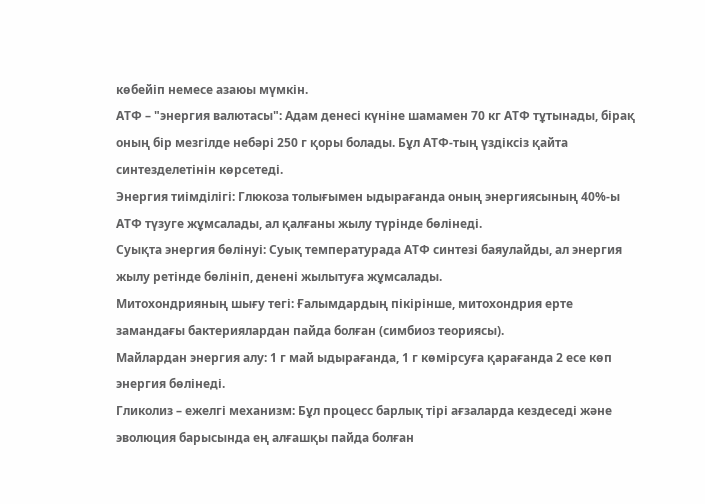көбейіп немесе азаюы мүмкін.
АТФ – "энергия валютасы": Адам денесі күніне шамамен 70 кг АТФ тұтынады, бірақ оның бір мезгілде небәрі 250 г қоры болады. Бұл АТФ-тың үздіксіз қайта синтезделетінін көрсетеді.
Энергия тиімділігі: Глюкоза толығымен ыдырағанда оның энергиясының 40%-ы АТФ түзуге жұмсалады, ал қалғаны жылу түрінде бөлінеді.
Суықта энергия бөлінуі: Суық температурада АТФ синтезі баяулайды, ал энергия жылу ретінде бөлініп, денені жылытуға жұмсалады.
Митохондрияның шығу тегі: Ғалымдардың пікірінше, митохондрия ерте замандағы бактериялардан пайда болған (симбиоз теориясы).
Майлардан энергия алу: 1 г май ыдырағанда, 1 г көмірсуға қарағанда 2 есе көп энергия бөлінеді.
Гликолиз – ежелгі механизм: Бұл процесс барлық тірі ағзаларда кездеседі және эволюция барысында ең алғашқы пайда болған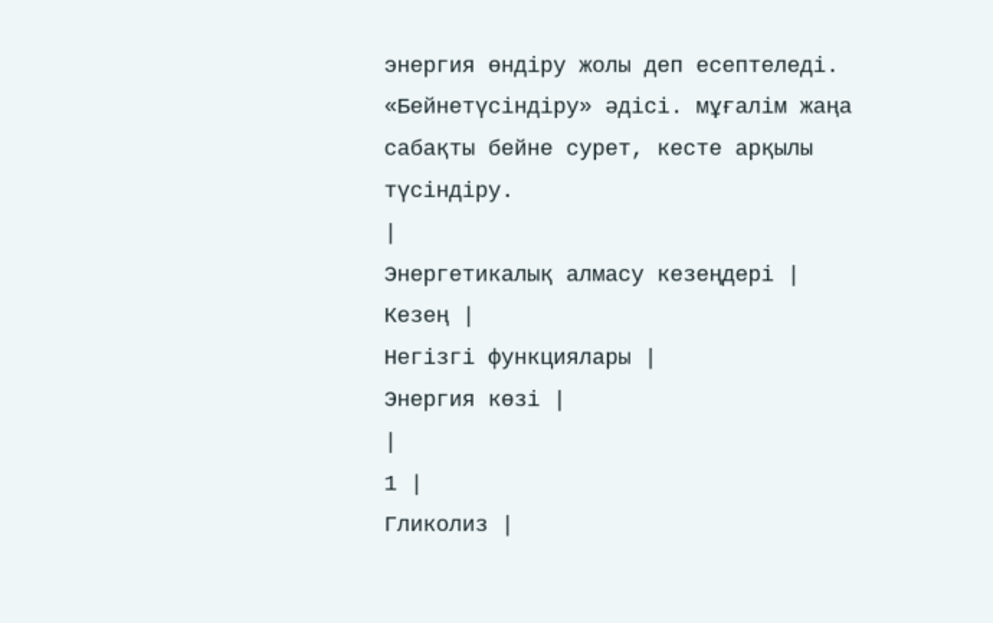энергия өндіру жолы деп есептеледі.
«Бейнетүсіндіру» әдісі. мұғалім жаңа сабақты бейне сурет, кесте арқылы түсіндіру.
|
Энергетикалық алмасу кезеңдері |
Кезең |
Негізгі функциялары |
Энергия көзі |
|
1 |
Гликолиз |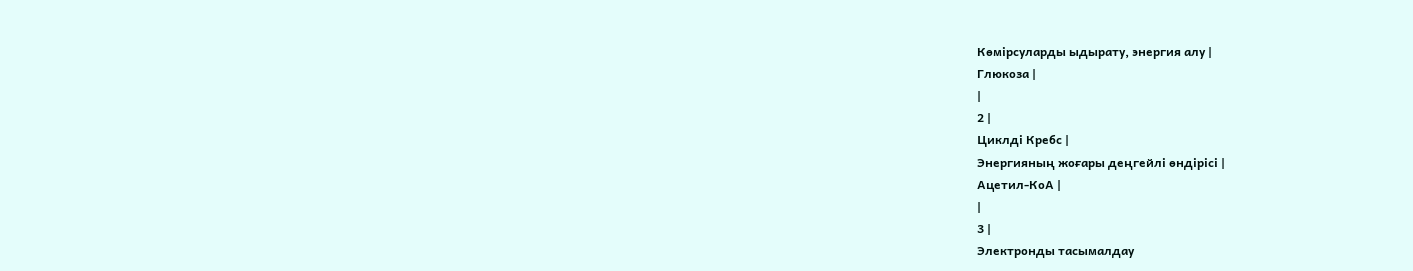Көмірсуларды ыдырату, энергия алу |
Глюкоза |
|
2 |
Циклді Кребс |
Энергияның жоғары деңгейлі өндірісі |
Ацетил-КоА |
|
3 |
Электронды тасымалдау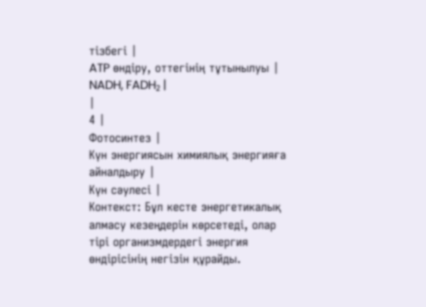тізбегі |
ATP өндіру, оттегінің тұтынылуы |
NADH, FADH₂ |
|
4 |
Фотосинтез |
Күн энергиясын химиялық энергияға айналдыру |
Күн сәулесі |
Контекст: Бұл кесте энергетикалық алмасу кезеңдерін көрсетеді, олар тірі организмдердегі энергия өндірісінің негізін құрайды.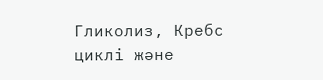Гликолиз, Кребс циклі және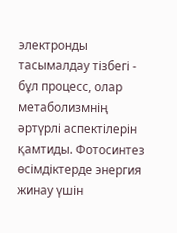электронды тасымалдау тізбегі - бұл процесс, олар метаболизмнің әртүрлі аспектілерін қамтиды. Фотосинтез өсімдіктерде энергия жинау үшін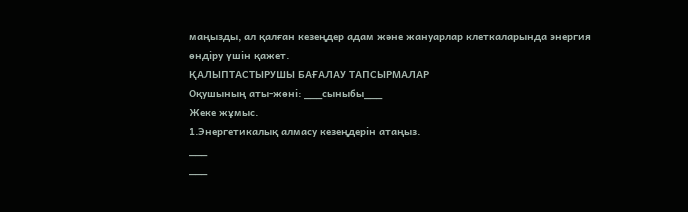маңызды, ал қалған кезеңдер адам және жануарлар клеткаларында энергия өндіру үшін қажет.
ҚАЛЫПТАСТЫРУШЫ БАҒАЛАУ ТАПСЫРМАЛАР
Оқушының аты-жөні: ___сыныбы___
Жеке жұмыс.
1.Энергетикалық алмасу кезеңдерін атаңыз.
___
___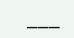___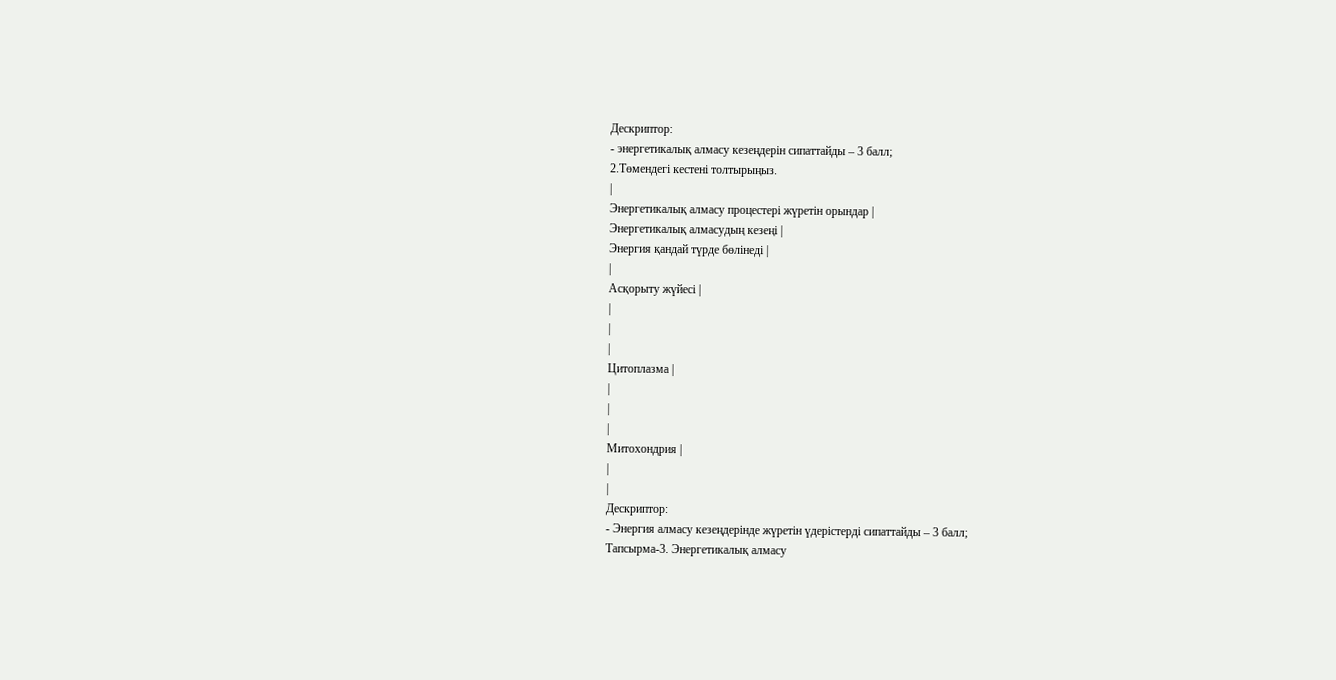Дескриптор:
- энергетикалық алмасу кезеңдерін сипаттайды – 3 балл;
2.Төмендегі кестені толтырыңыз.
|
Энергетикалық алмасу процестері жүретін орындар |
Энергетикалық алмасудың кезеңі |
Энергия қандай түрде бөлінеді |
|
Асқорыту жүйесі |
|
|
|
Цитоплазма |
|
|
|
Митохондрия |
|
|
Дескриптор:
- Энергия алмасу кезеңдерінде жүретін үдерістерді сипаттайды – 3 балл;
Тапсырма-3. Энергетикалық алмасу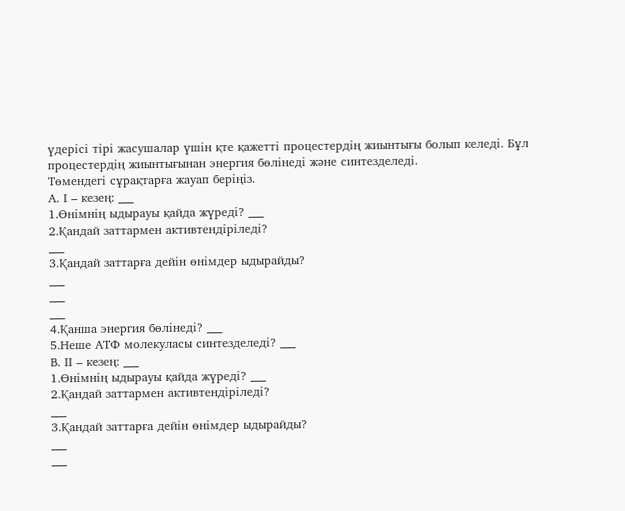үдерісі тірі жасушалар үшін қте қажетті процестердің жиынтығы болып келеді. Бұл процестердің жиынтығынан энергия бөлінеді және синтезделеді.
Төмендегі сұрақтарға жауап беріңіз.
А. І – кезең: ___
1.Өнімнің ыдырауы қайда жүреді? ___
2.Қандай заттармен активтендіріледі?
___
3.Қандай заттарға дейін өнімдер ыдырайды?
___
___
___
4.Қанша энергия бөлінеді? ___
5.Неше АТФ молекуласы синтезделеді? ___
В. ІІ – кезең: ___
1.Өнімнің ыдырауы қайда жүреді? ___
2.Қандай заттармен активтендіріледі?
___
3.Қандай заттарға дейін өнімдер ыдырайды?
___
___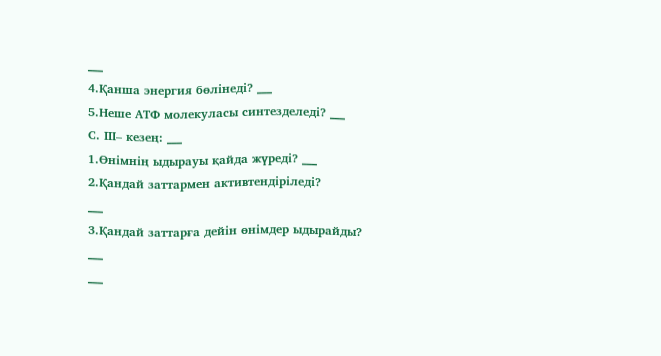___
4.Қанша энергия бөлінеді? ___
5.Неше АТФ молекуласы синтезделеді? ___
С. ІІІ– кезең: ___
1.Өнімнің ыдырауы қайда жүреді? ___
2.Қандай заттармен активтендіріледі?
___
3.Қандай заттарға дейін өнімдер ыдырайды?
___
___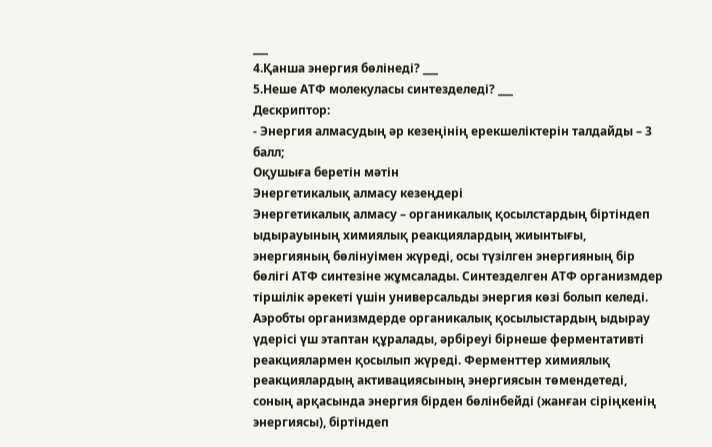___
4.Қанша энергия бөлінеді? ___
5.Неше АТФ молекуласы синтезделеді? ___
Дескриптор:
- Энергия алмасудың әр кезеңінің ерекшеліктерін талдайды – 3 балл;
Оқушыға беретін мәтін
Энергетикалық алмасу кезеңдері
Энергетикалық алмасу – органикалық қосылстардың біртіндеп ыдырауының химиялық реакциялардың жиынтығы, энергияның бөлінуімен жүреді, осы түзілген энергияның бір бөлігі АТФ синтезіне жұмсалады. Синтезделген АТФ организмдер тіршілік әрекеті үшін универсальды энергия көзі болып келеді.
Аэробты организмдерде органикалық қосылыстардың ыдырау үдерісі үш этаптан құралады, әрбіреуі бірнеше ферментативті реакциялармен қосылып жүреді. Ферменттер химиялық реакциялардың активациясының энергиясын төмендетеді, соның арқасында энергия бірден бөлінбейді (жанған сіріңкенің энергиясы), біртіндеп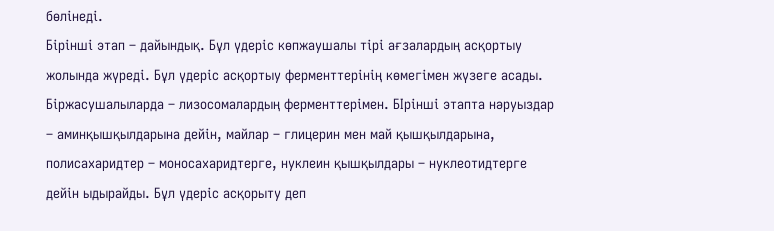бөлінеді.
Бірінші этап – дайындық. Бұл үдеріс көпжаушалы тірі ағзалардың асқортыу жолында жүреді. Бұл үдеріс асқортыу ферменттерінің көмегімен жүзеге асады. Біржасушалыларда – лизосомалардың ферменттерімен. БІрінші этапта нәруыздар – аминқышқылдарына дейін, майлар – глицерин мен май қышқылдарына, полисахаридтер – моносахаридтерге, нуклеин қышқылдары – нуклеотидтерге дейін ыдырайды. Бұл үдеріс асқорыту деп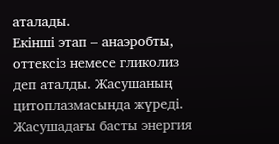аталады.
Екінші этап – анаэробты, оттексіз немесе гликолиз деп аталды. Жасушаның цитоплазмасында жүреді. Жасушадағы басты энергия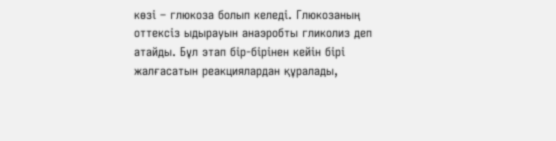көзі – глюкоза болып келеді. Глюкозаның оттексіз ыдырауын анаэробты гликолиз деп атайды. Бұл этап бір-бірінен кейін бірі жалғасатын реакциялардан құралады,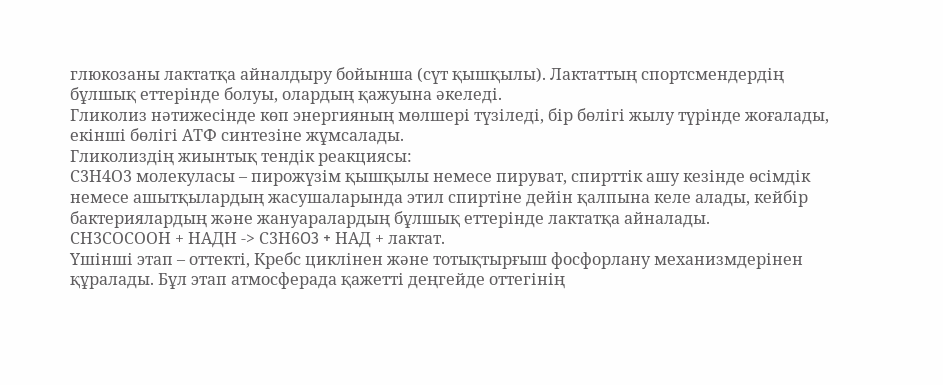глюкозаны лактатқа айналдыру бойынша (сүт қышқылы). Лактаттың спортсмендердің бұлшық еттерінде болуы, олардың қажуына әкеледі.
Гликолиз нәтижесінде көп энергияның мөлшері түзіледі, бір бөлігі жылу түрінде жоғалады, екінші бөлігі АТФ синтезіне жұмсалады.
Гликолиздің жиынтық тендік реакциясы:
С3Н4О3 молекуласы – пирожүзім қышқылы немесе пируват, спирттік ашу кезінде өсімдік немесе ашытқылардың жасушаларында этил спиртіне дейін қалпына келе алады, кейбір бактериялардың және жануаралардың бұлшық еттерінде лактатқа айналады.
СН3СОСООН + НАДН -> С3Н6O3 + НАД + лактат.
Үшінші этап – оттекті, Кребс циклінен және тотықтырғыш фосфорлану механизмдерінен құралады. Бұл этап атмосферада қажетті деңгейде оттегінің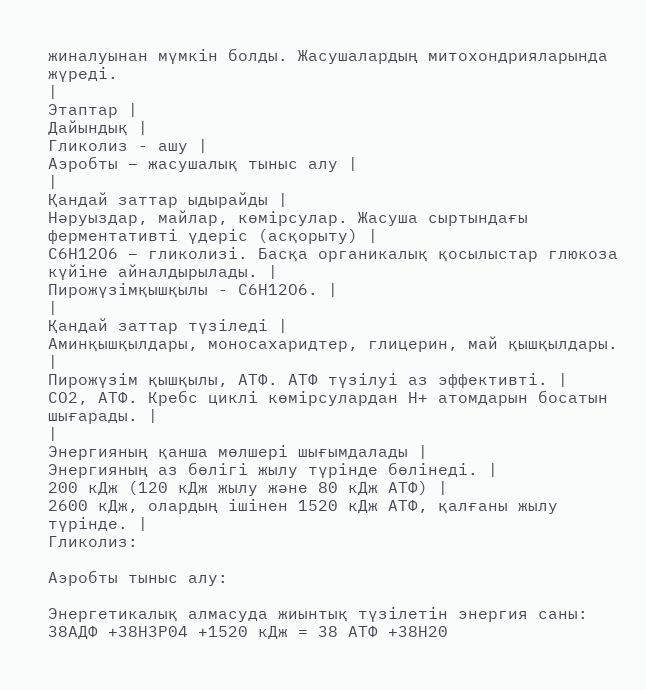жиналуынан мүмкін болды. Жасушалардың митохондрияларында жүреді.
|
Этаптар |
Дайындық |
Гликолиз - ашу |
Аэробты – жасушалық тыныс алу |
|
Қандай заттар ыдырайды |
Нәруыздар, майлар, көмірсулар. Жасуша сыртындағы ферментативті үдеріс (асқорыту) |
С6Н12О6 – гликолизі. Басқа органикалық қосылыстар глюкоза күйіне айналдырылады. |
Пирожүзімқышқылы - С6Н12О6. |
|
Қандай заттар түзіледі |
Аминқышқылдары, моносахаридтер, глицерин, май қышқылдары. |
Пирожүзім қышқылы, АТФ. АТФ түзілуі аз эффективті. |
СО2, АТФ. Кребс циклі көмірсулардан Н+ атомдарын босатын шығарады. |
|
Энергияның қанша мөлшері шығымдалады |
Энергияның аз бөлігі жылу түрінде бөлінеді. |
200 кДж (120 кДж жылу және 80 кДж АТФ) |
2600 кДж, олардың ішінен 1520 кДж АТФ, қалғаны жылу түрінде. |
Гликолиз:

Аэробты тыныс алу:

Энергетикалық алмасуда жиынтық түзілетін энергия саны: 38АДФ +38Н3Р04 +1520 кДж = 38 АТФ +38Н20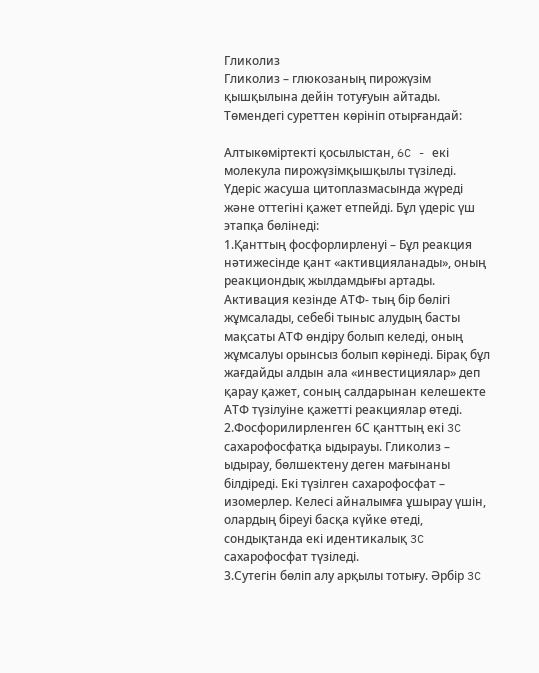Гликолиз
Гликолиз – глюкозаның пирожүзім қышқылына дейін тотуғуын айтады. Төмендегі суреттен көрініп отырғандай:

Алтыкөміртекті қосылыстан, 6C - екі молекула пирожүзімқышқылы түзіледі. Үдеріс жасуша цитоплазмасында жүреді және оттегіні қажет етпейді. Бұл үдеріс үш этапқа бөлінеді:
1.Қанттың фосфорлирленуі – Бұл реакция нәтижесінде қант «активцияланады», оның реакциондық жылдамдығы артады. Активация кезінде АТФ- тың бір бөлігі жұмсалады, себебі тыныс алудың басты мақсаты АТФ өндіру болып келеді, оның жұмсалуы орынсыз болып көрінеді. Бірақ бұл жағдайды алдын ала «инвестициялар» деп қарау қажет, соның салдарынан келешекте АТФ түзілуіне қажетті реакциялар өтеді.
2.Фосфорилирленген 6С қанттың екі 3C сахарофосфатқа ыдырауы. Гликолиз – ыдырау, бөлшектену деген мағынаны білдіреді. Екі түзілген сахарофосфат – изомерлер. Келесі айналымға ұшырау үшін, олардың біреуі басқа күйке өтеді, сондықтанда екі идентикалық 3C сахарофосфат түзіледі.
3.Сутегін бөліп алу арқылы тотығу. Әрбір 3C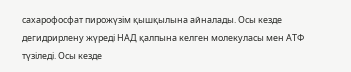сахарофосфат пирожүзім қышқылына айналады. Осы кезде дегидрирлену жүреді НАД қалпына келген молекуласы мен АТФ түзіледі. Осы кезде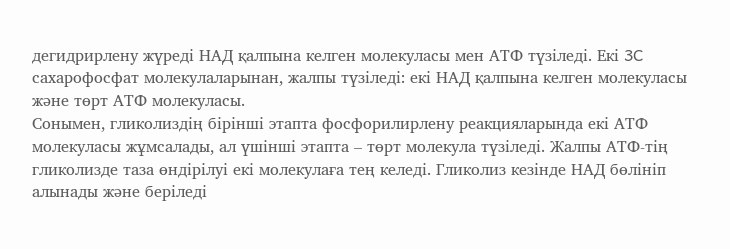дегидрирлену жүреді НАД қалпына келген молекуласы мен АТФ түзіледі. Екі 3C сахарофосфат молекулаларынан, жалпы түзіледі: екі НАД қалпына келген молекуласы және төрт АТФ молекуласы.
Сонымен, гликолиздің бірінші этапта фосфорилирлену реакцияларында екі АТФ молекуласы жұмсалады, ал үшінші этапта – төрт молекула түзіледі. Жалпы АТФ-тің гликолизде таза өндірілуі екі молекулаға тең келеді. Гликолиз кезінде НАД бөлініп алынады және беріледі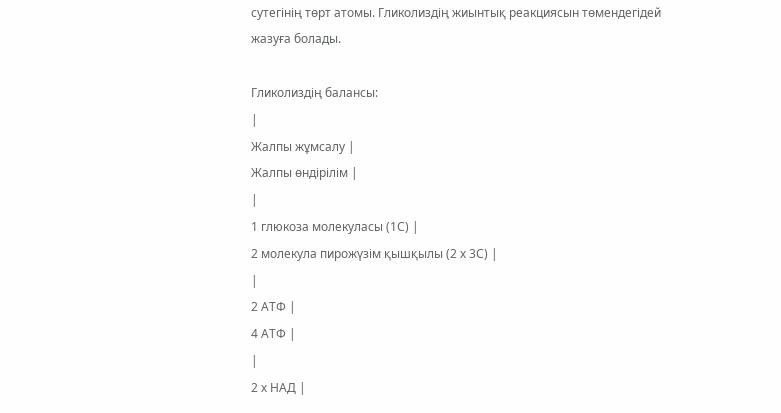сутегінің төрт атомы. Гликолиздің жиынтық реакциясын төмендегідей жазуға болады.

Гликолиздің балансы:
|
Жалпы жұмсалу |
Жалпы өндірілім |
|
1 глюкоза молекуласы (1С) |
2 молекула пирожүзім қышқылы (2 х 3С) |
|
2 АТФ |
4 АТФ |
|
2 х НАД |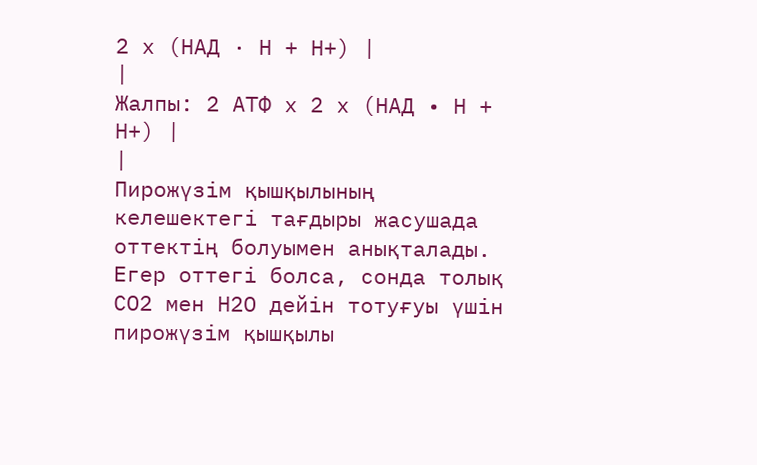2 х (НАД · Н + Н+) |
|
Жалпы: 2 АТФ х 2 х (НАД • Н + Н+) |
|
Пирожүзім қышқылының келешектегі тағдыры жасушада оттектің болуымен анықталады. Егер оттегі болса, сонда толық СО2 мен Н2О дейін тотуғуы үшін пирожүзім қышқылы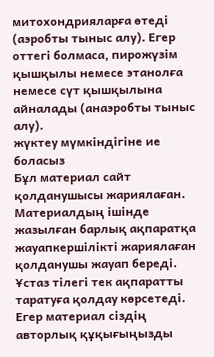митохондрияларға өтеді (аэробты тыныс алу). Егер оттегі болмаса, пирожүзім қышқылы немесе этанолға немесе сүт қышқылына айналады (анаэробты тыныс алу).
жүктеу мүмкіндігіне ие боласыз
Бұл материал сайт қолданушысы жариялаған. Материалдың ішінде жазылған барлық ақпаратқа жауапкершілікті жариялаған қолданушы жауап береді. Ұстаз тілегі тек ақпаратты таратуға қолдау көрсетеді. Егер материал сіздің авторлық құқығыңызды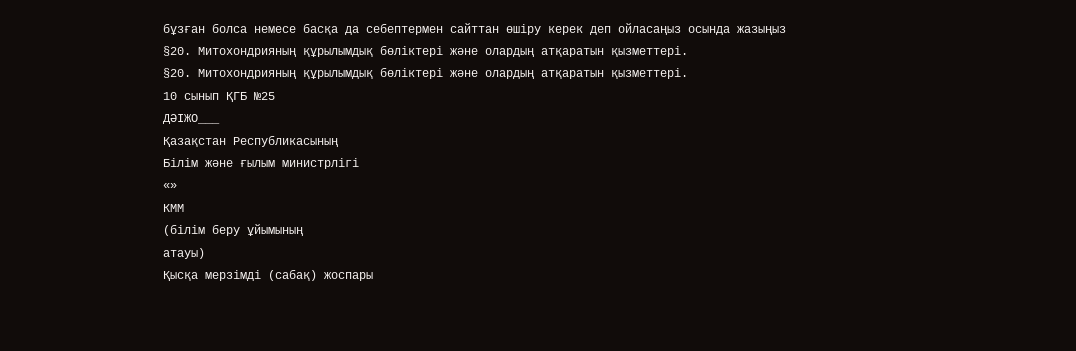бұзған болса немесе басқа да себептермен сайттан өшіру керек деп ойласаңыз осында жазыңыз
§20. Митохондрияның құрылымдық бөліктері және олардың атқаратын қызметтері.
§20. Митохондрияның құрылымдық бөліктері және олардың атқаратын қызметтері.
10 сынып ҚГБ №25
ДӘІЖО___
Қазақстан Республикасының
Білім және ғылым министрлігі
«»
КММ
(білім беру ұйымының
атауы)
Қысқа мерзімді (сабақ) жоспары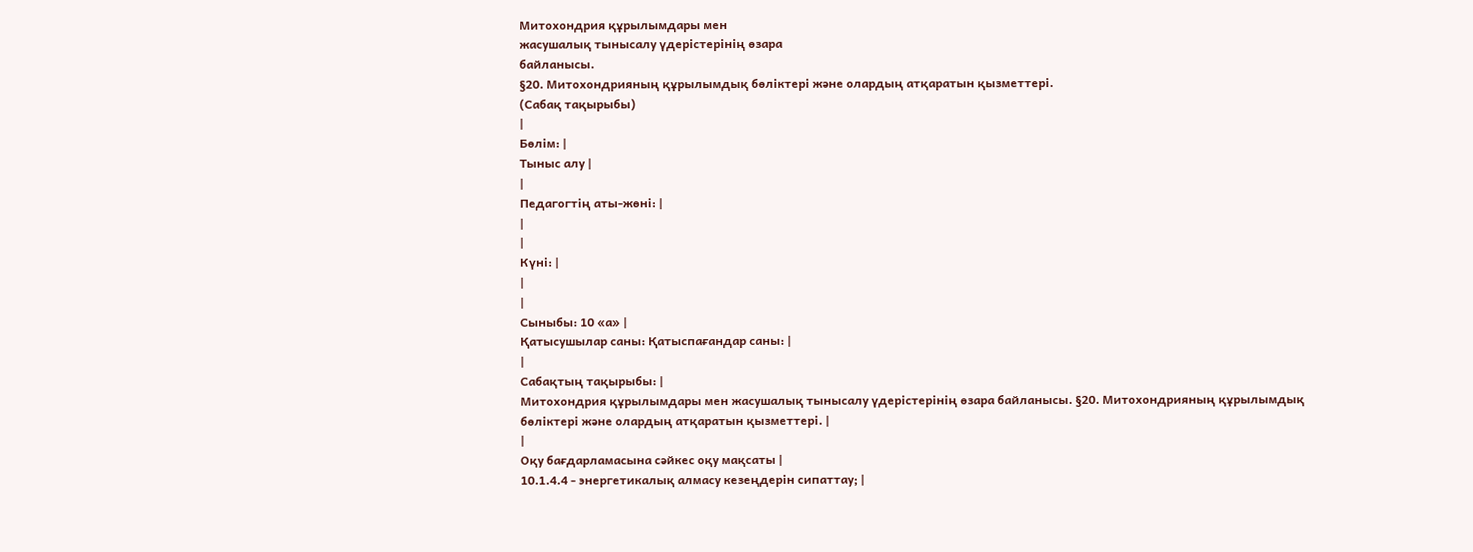Митохондрия құрылымдары мен
жасушалық тынысалу үдерістерінің өзара
байланысы.
§20. Митохондрияның құрылымдық бөліктері және олардың атқаратын қызметтері.
(Сабақ тақырыбы)
|
Бөлім: |
Тыныс алу |
|
Педагогтің аты-жөні: |
|
|
Күні: |
|
|
Сыныбы: 10 «а» |
Қатысушылар саны: Қатыспағандар саны: |
|
Сабақтың тақырыбы: |
Митохондрия құрылымдары мен жасушалық тынысалу үдерістерінің өзара байланысы. §20. Митохондрияның құрылымдық бөліктері және олардың атқаратын қызметтері. |
|
Оқу бағдарламасына сәйкес оқу мақсаты |
10.1.4.4 - энергетикалық алмасу кезеңдерін сипаттау; |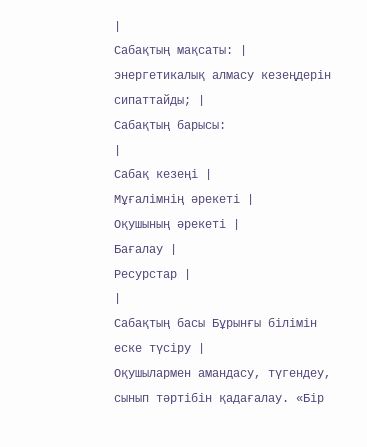|
Сабақтың мақсаты: |
энергетикалық алмасу кезеңдерін сипаттайды; |
Сабақтың барысы:
|
Сабақ кезеңі |
Мұғалімнің әрекеті |
Оқушының әрекеті |
Бағалау |
Ресурстар |
|
Сабақтың басы Бұрынғы білімін еске түсіру |
Оқушылармен амандасу, түгендеу, сынып тәртібін қадағалау. «Бір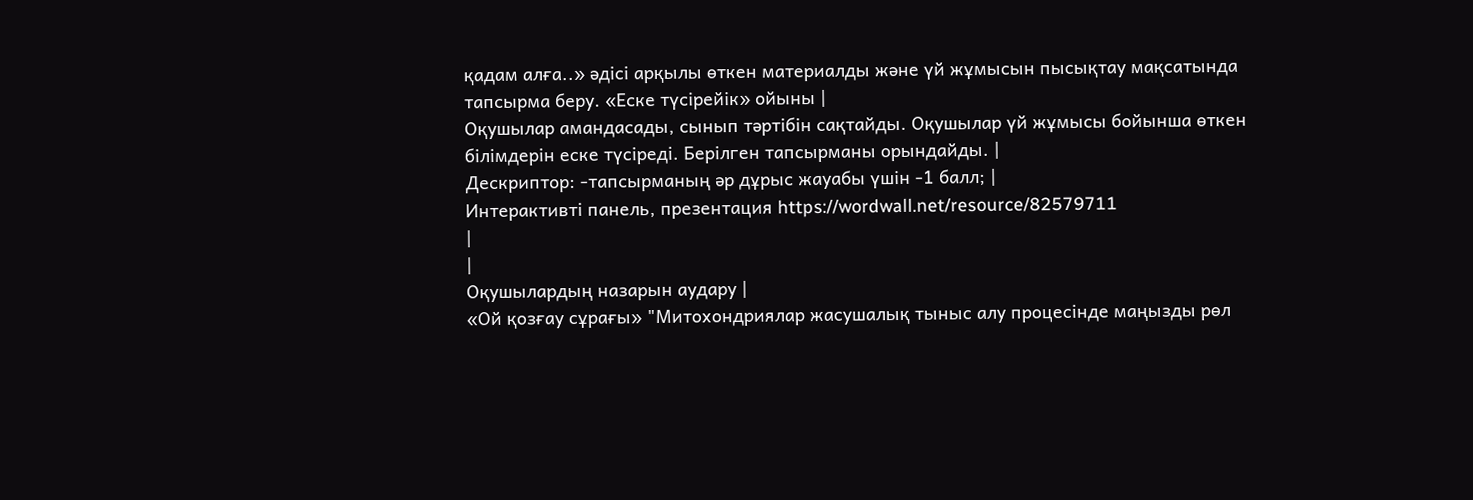қадам алға..» әдісі арқылы өткен материалды және үй жұмысын пысықтау мақсатында тапсырма беру. «Еске түсірейік» ойыны |
Оқушылар амандасады, сынып тәртібін сақтайды. Оқушылар үй жұмысы бойынша өткен білімдерін еске түсіреді. Берілген тапсырманы орындайды. |
Дескриптор: -тапсырманың әр дұрыс жауабы үшін -1 балл; |
Интерактивті панель, презентация https://wordwall.net/resource/82579711
|
|
Оқушылардың назарын аудару |
«Ой қозғау сұрағы» "Митохондриялар жасушалық тыныс алу процесінде маңызды рөл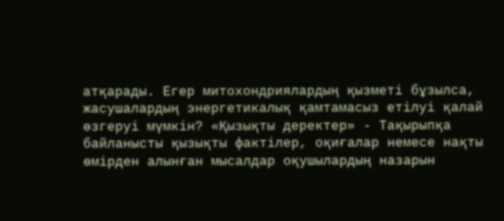атқарады. Егер митохондриялардың қызметі бұзылса, жасушалардың энергетикалық қамтамасыз етілуі қалай өзгеруі мүмкін? «Қызықты деректер» - Тақырыпқа байланысты қызықты фактілер, оқиғалар немесе нақты өмірден алынған мысалдар оқушылардың назарын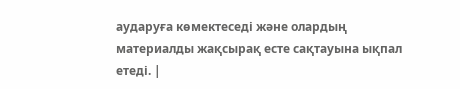аударуға көмектеседі және олардың материалды жақсырақ есте сақтауына ықпал етеді. |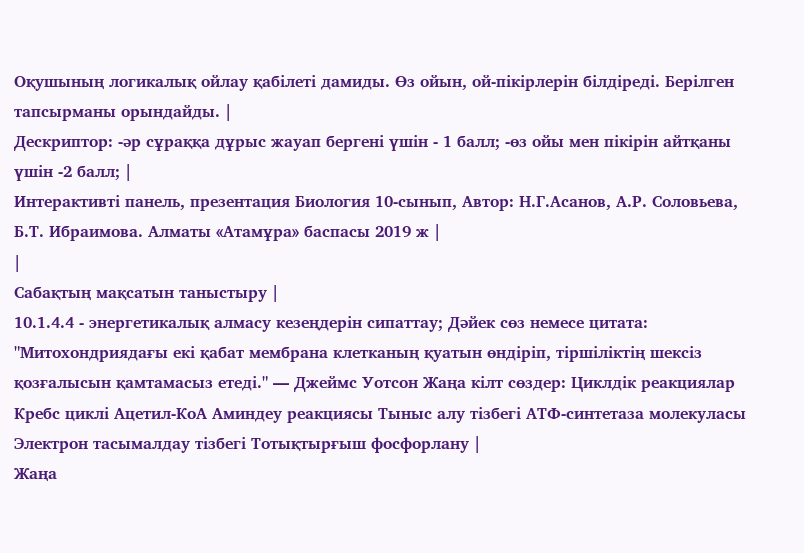Оқушының логикалық ойлау қабілеті дамиды. Өз ойын, ой-пікірлерін білдіреді. Берілген тапсырманы орындайды. |
Дескриптор: -әр сұраққа дұрыс жауап бергені үшін - 1 балл; -өз ойы мен пікірін айтқаны үшін -2 балл; |
Интерактивті панель, презентация Биология 10-сынып, Автор: Н.Г.Асанов, А.Р. Соловьева, Б.Т. Ибраимова. Алматы «Атамұра» баспасы 2019 ж |
|
Сабақтың мақсатын таныстыру |
10.1.4.4 - энергетикалық алмасу кезеңдерін сипаттау; Дәйек сөз немесе цитата: "Митохондриядағы екі қабат мембрана клетканың қуатын өндіріп, тіршіліктің шексіз қозғалысын қамтамасыз етеді." — Джеймс Уотсон Жаңа кілт сөздер: Циклдік реакциялар Кребс циклі Ацетил-КоА Аминдеу реакциясы Тыныс алу тізбегі АТФ-синтетаза молекуласы Электрон тасымалдау тізбегі Тотықтырғыш фосфорлану |
Жаңа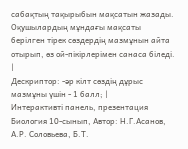сабақтың тақырыбын мақсатын жазады. Оқушылардың мұндағы мақсаты берілген тірек сөздердің мазмұнын айта отырып, өз ой-пікірлерімен санаса біледі. |
Дескриптор: -әр кілт сөздің дұрыс мазмұны үшін - 1 балл; |
Интерактивті панель, презентация Биология 10-сынып, Автор: Н.Г.Асанов, А.Р. Соловьева, Б.Т.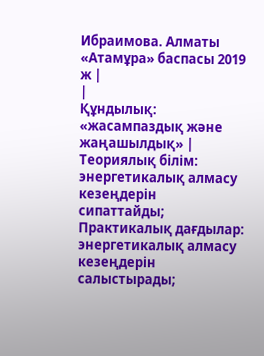Ибраимова. Алматы «Атамұра» баспасы 2019 ж |
|
Құндылық: «жасампаздық және жаңашылдық» |
Теориялық білім: энергетикалық алмасу кезеңдерін сипаттайды; Практикалық дағдылар: энергетикалық алмасу кезеңдерін салыстырады;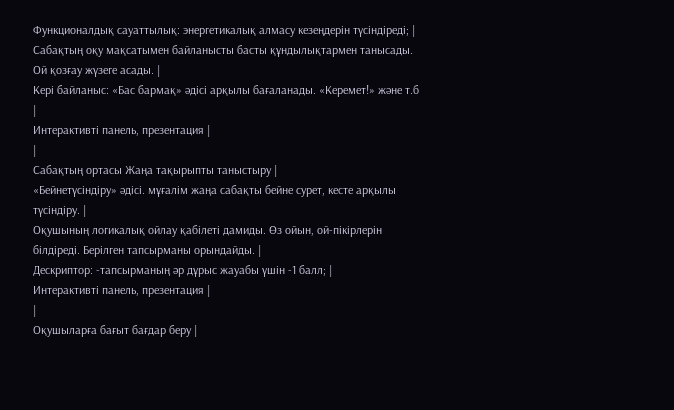Функционалдық сауаттылық: энергетикалық алмасу кезеңдерін түсіндіреді; |
Сабақтың оқу мақсатымен байланысты басты құндылықтармен танысады. Ой қозғау жүзеге асады. |
Кері байланыс: «Бас бармақ» әдісі арқылы бағаланады. «Керемет!» және т.б |
Интерактивті панель, презентация |
|
Сабақтың ортасы Жаңа тақырыпты таныстыру |
«Бейнетүсіндіру» әдісі. мұғалім жаңа сабақты бейне сурет, кесте арқылы түсіндіру. |
Оқушының логикалық ойлау қабілеті дамиды. Өз ойын, ой-пікірлерін білдіреді. Берілген тапсырманы орындайды. |
Дескриптор: -тапсырманың әр дұрыс жауабы үшін -1 балл; |
Интерактивті панель, презентация |
|
Оқушыларға бағыт бағдар беру |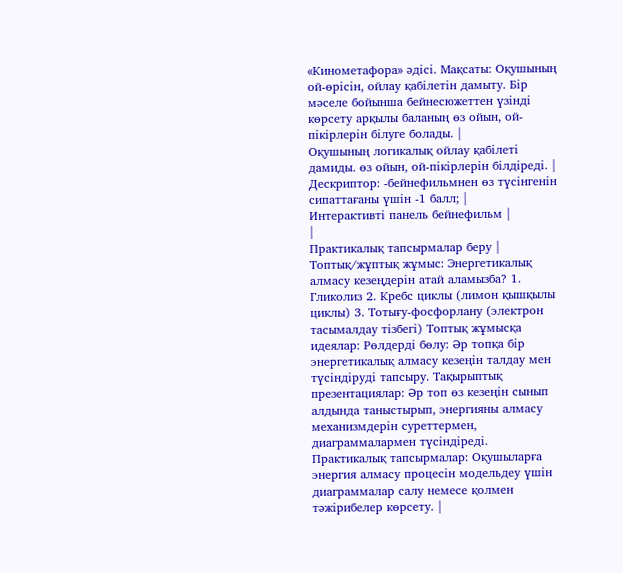«Кинометафора» әдісі. Мақсаты: Оқушының ой-өрісін, ойлау қабілетін дамыту. Бір мәселе бойынша бейнесюжеттен үзінді көрсету арқылы баланың өз ойын, ой-пікірлерін білуге болады. |
Оқушының логикалық ойлау қабілеті дамиды. өз ойын, ой-пікірлерін білдіреді. |
Дескриптор: -бейнефильмнен өз түсінгенін сипаттағаны үшін -1 балл; |
Интерактивті панель бейнефильм |
|
Практикалық тапсырмалар беру |
Топтық/жұптық жұмыс: Энергетикалық алмасу кезеңдерін атай аламызба? 1. Гликолиз 2. Кребс циклы (лимон қышқылы циклы) 3. Тотығу-фосфорлану (электрон тасымалдау тізбегі) Топтық жұмысқа идеялар: Рөлдерді бөлу: Әр топқа бір энергетикалық алмасу кезеңін талдау мен түсіндіруді тапсыру. Тақырыптық презентациялар: Әр топ өз кезеңін сынып алдында таныстырып, энергияны алмасу механизмдерін суреттермен, диаграммалармен түсіндіреді. Практикалық тапсырмалар: Оқушыларға энергия алмасу процесін модельдеу үшін диаграммалар салу немесе қолмен тәжірибелер көрсету. |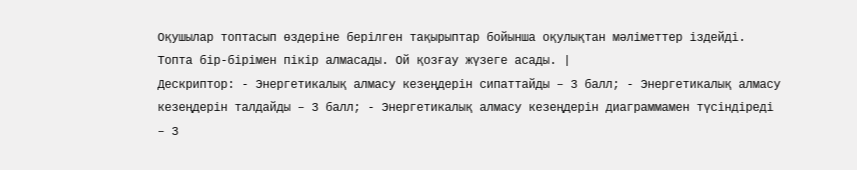Оқушылар топтасып өздеріне берілген тақырыптар бойынша оқулықтан мәліметтер іздейді. Топта бір-бірімен пікір алмасады. Ой қозғау жүзеге асады. |
Дескриптор: - Энергетикалық алмасу кезеңдерін сипаттайды – 3 балл; - Энергетикалық алмасу кезеңдерін талдайды – 3 балл; - Энергетикалық алмасу кезеңдерін диаграммамен түсіндіреді – 3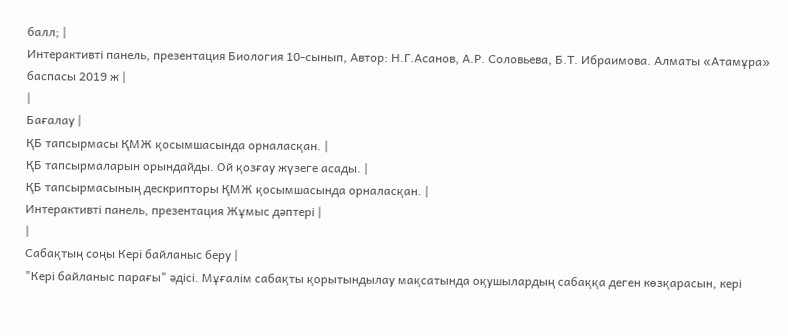балл; |
Интерактивті панель, презентация Биология 10-сынып, Автор: Н.Г.Асанов, А.Р. Соловьева, Б.Т. Ибраимова. Алматы «Атамұра» баспасы 2019 ж |
|
Бағалау |
ҚБ тапсырмасы ҚМЖ қосымшасында орналасқан. |
ҚБ тапсырмаларын орындайды. Ой қозғау жүзеге асады. |
ҚБ тапсырмасының дескрипторы ҚМЖ қосымшасында орналасқан. |
Интерактивті панель, презентация Жұмыс дәптері |
|
Сабақтың соңы Кері байланыс беру |
"Кері байланыс парағы" әдісі. Мұғалім сабақты қорытындылау мақсатында оқушылардың сабаққа деген көзқарасын, кері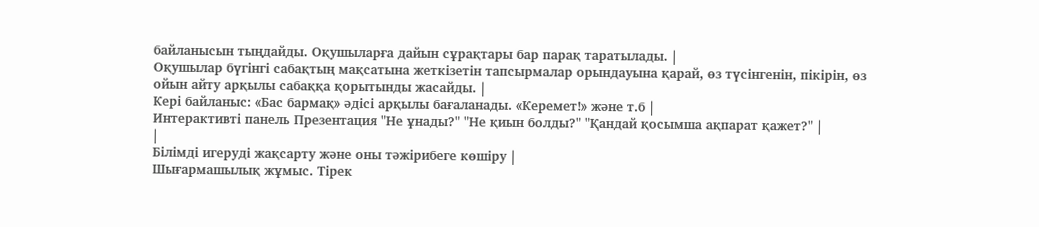байланысын тыңдайды. Оқушыларға дайын сұрақтары бар парақ таратылады. |
Оқушылар бүгінгі сабақтың мақсатына жеткізетін тапсырмалар орындауына қарай, өз түсінгенін, пікірін, өз ойын айту арқылы сабаққа қорытынды жасайды. |
Кері байланыс: «Бас бармақ» әдісі арқылы бағаланады. «Керемет!» және т.б |
Интерактивті панель Презентация "Не ұнады?" "Не қиын болды?" "Қандай қосымша ақпарат қажет?" |
|
Білімді игеруді жақсарту және оны тәжірибеге көшіру |
Шығармашылық жұмыс. Тірек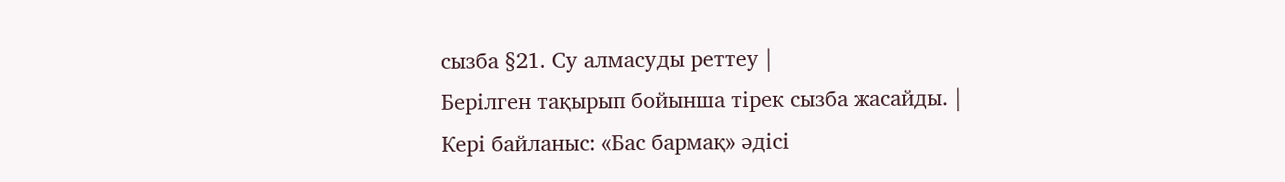сызба §21. Су алмасуды реттеу |
Берілген тақырып бойынша тірек сызба жасайды. |
Кері байланыс: «Бас бармақ» әдісі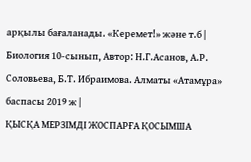арқылы бағаланады. «Керемет!» және т.б |
Биология 10-сынып, Автор: Н.Г.Асанов, А.Р. Соловьева, Б.Т. Ибраимова. Алматы «Атамұра» баспасы 2019 ж |
ҚЫСҚА МЕРЗІМДІ ЖОСПАРҒА ҚОСЫМША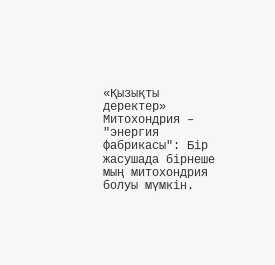«Қызықты деректер»
Митохондрия – "энергия фабрикасы": Бір жасушада бірнеше мың митохондрия болуы мүмкін.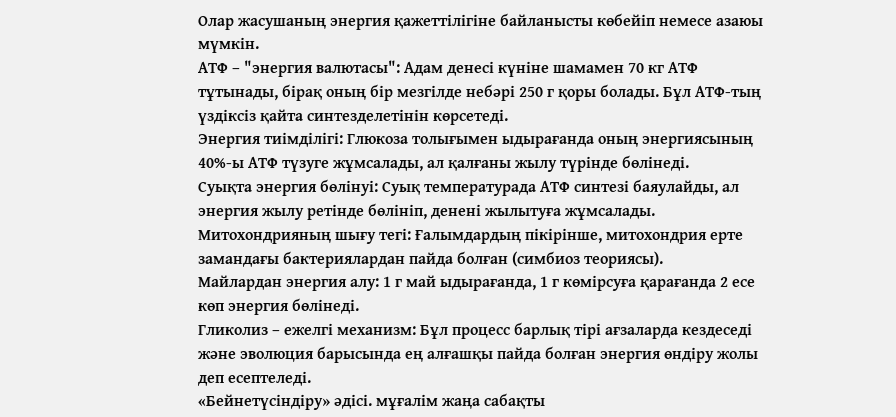Олар жасушаның энергия қажеттілігіне байланысты көбейіп немесе азаюы мүмкін.
АТФ – "энергия валютасы": Адам денесі күніне шамамен 70 кг АТФ тұтынады, бірақ оның бір мезгілде небәрі 250 г қоры болады. Бұл АТФ-тың үздіксіз қайта синтезделетінін көрсетеді.
Энергия тиімділігі: Глюкоза толығымен ыдырағанда оның энергиясының 40%-ы АТФ түзуге жұмсалады, ал қалғаны жылу түрінде бөлінеді.
Суықта энергия бөлінуі: Суық температурада АТФ синтезі баяулайды, ал энергия жылу ретінде бөлініп, денені жылытуға жұмсалады.
Митохондрияның шығу тегі: Ғалымдардың пікірінше, митохондрия ерте замандағы бактериялардан пайда болған (симбиоз теориясы).
Майлардан энергия алу: 1 г май ыдырағанда, 1 г көмірсуға қарағанда 2 есе көп энергия бөлінеді.
Гликолиз – ежелгі механизм: Бұл процесс барлық тірі ағзаларда кездеседі және эволюция барысында ең алғашқы пайда болған энергия өндіру жолы деп есептеледі.
«Бейнетүсіндіру» әдісі. мұғалім жаңа сабақты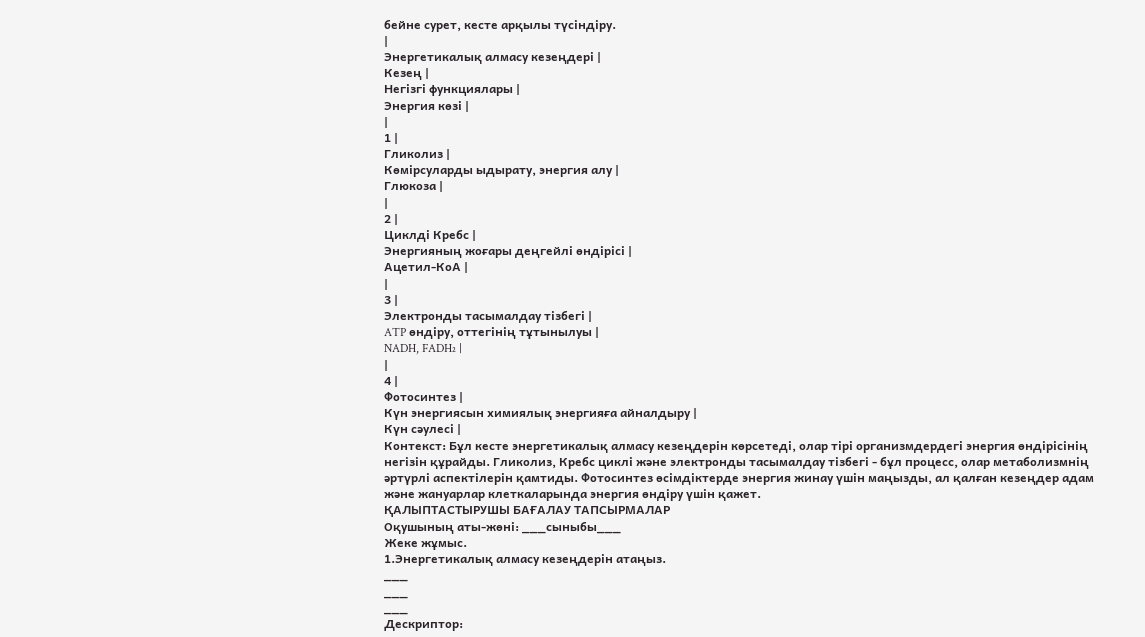бейне сурет, кесте арқылы түсіндіру.
|
Энергетикалық алмасу кезеңдері |
Кезең |
Негізгі функциялары |
Энергия көзі |
|
1 |
Гликолиз |
Көмірсуларды ыдырату, энергия алу |
Глюкоза |
|
2 |
Циклді Кребс |
Энергияның жоғары деңгейлі өндірісі |
Ацетил-КоА |
|
3 |
Электронды тасымалдау тізбегі |
ATP өндіру, оттегінің тұтынылуы |
NADH, FADH₂ |
|
4 |
Фотосинтез |
Күн энергиясын химиялық энергияға айналдыру |
Күн сәулесі |
Контекст: Бұл кесте энергетикалық алмасу кезеңдерін көрсетеді, олар тірі организмдердегі энергия өндірісінің негізін құрайды. Гликолиз, Кребс циклі және электронды тасымалдау тізбегі - бұл процесс, олар метаболизмнің әртүрлі аспектілерін қамтиды. Фотосинтез өсімдіктерде энергия жинау үшін маңызды, ал қалған кезеңдер адам және жануарлар клеткаларында энергия өндіру үшін қажет.
ҚАЛЫПТАСТЫРУШЫ БАҒАЛАУ ТАПСЫРМАЛАР
Оқушының аты-жөні: ___сыныбы___
Жеке жұмыс.
1.Энергетикалық алмасу кезеңдерін атаңыз.
___
___
___
Дескриптор: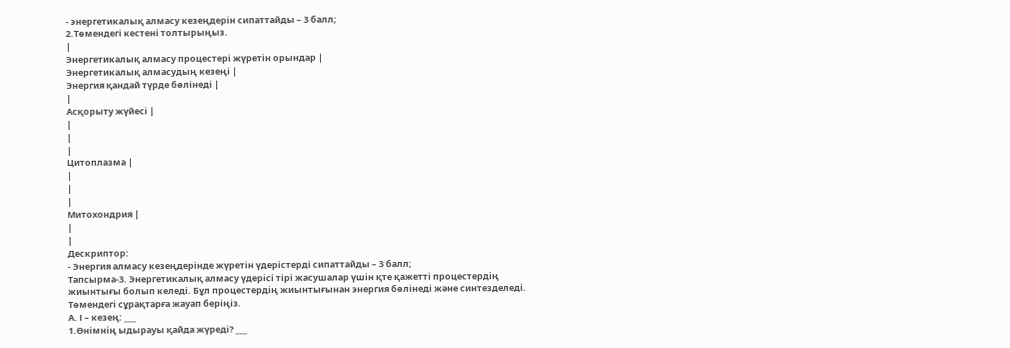- энергетикалық алмасу кезеңдерін сипаттайды – 3 балл;
2.Төмендегі кестені толтырыңыз.
|
Энергетикалық алмасу процестері жүретін орындар |
Энергетикалық алмасудың кезеңі |
Энергия қандай түрде бөлінеді |
|
Асқорыту жүйесі |
|
|
|
Цитоплазма |
|
|
|
Митохондрия |
|
|
Дескриптор:
- Энергия алмасу кезеңдерінде жүретін үдерістерді сипаттайды – 3 балл;
Тапсырма-3. Энергетикалық алмасу үдерісі тірі жасушалар үшін қте қажетті процестердің жиынтығы болып келеді. Бұл процестердің жиынтығынан энергия бөлінеді және синтезделеді.
Төмендегі сұрақтарға жауап беріңіз.
А. І – кезең: ___
1.Өнімнің ыдырауы қайда жүреді? ___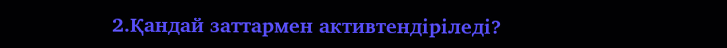2.Қандай заттармен активтендіріледі?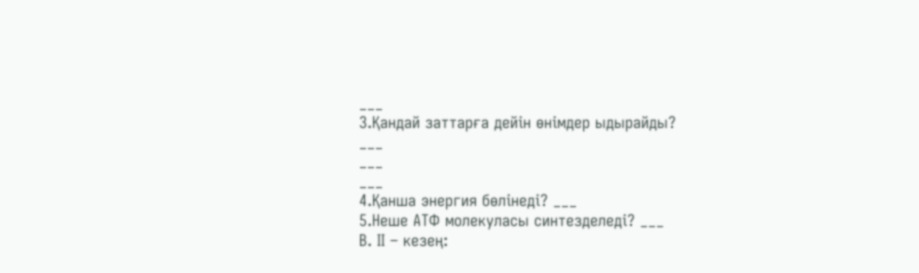___
3.Қандай заттарға дейін өнімдер ыдырайды?
___
___
___
4.Қанша энергия бөлінеді? ___
5.Неше АТФ молекуласы синтезделеді? ___
В. ІІ – кезең: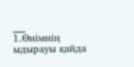___
1.Өнімнің ыдырауы қайда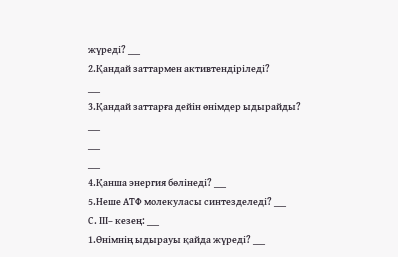жүреді? ___
2.Қандай заттармен активтендіріледі?
___
3.Қандай заттарға дейін өнімдер ыдырайды?
___
___
___
4.Қанша энергия бөлінеді? ___
5.Неше АТФ молекуласы синтезделеді? ___
С. ІІІ– кезең: ___
1.Өнімнің ыдырауы қайда жүреді? ___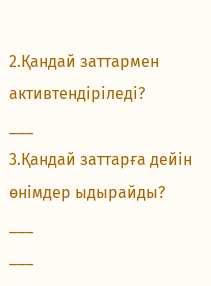2.Қандай заттармен активтендіріледі?
___
3.Қандай заттарға дейін өнімдер ыдырайды?
___
___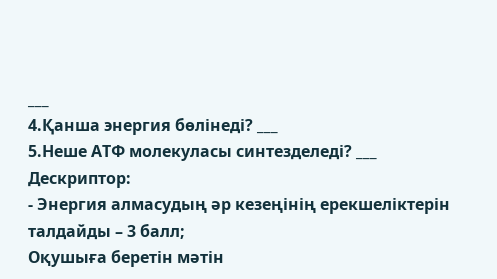___
4.Қанша энергия бөлінеді? ___
5.Неше АТФ молекуласы синтезделеді? ___
Дескриптор:
- Энергия алмасудың әр кезеңінің ерекшеліктерін талдайды – 3 балл;
Оқушыға беретін мәтін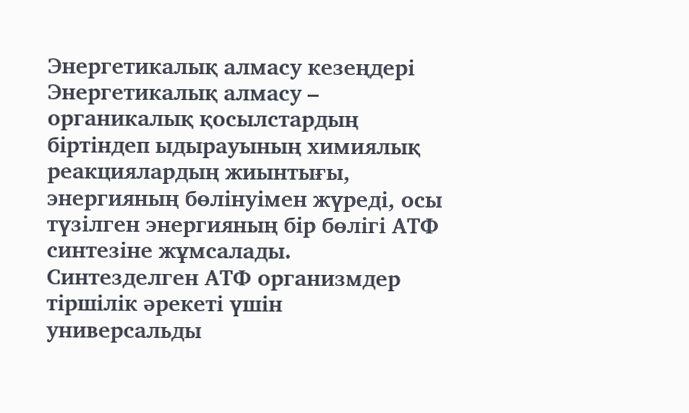Энергетикалық алмасу кезеңдері
Энергетикалық алмасу – органикалық қосылстардың біртіндеп ыдырауының химиялық реакциялардың жиынтығы, энергияның бөлінуімен жүреді, осы түзілген энергияның бір бөлігі АТФ синтезіне жұмсалады. Синтезделген АТФ организмдер тіршілік әрекеті үшін универсальды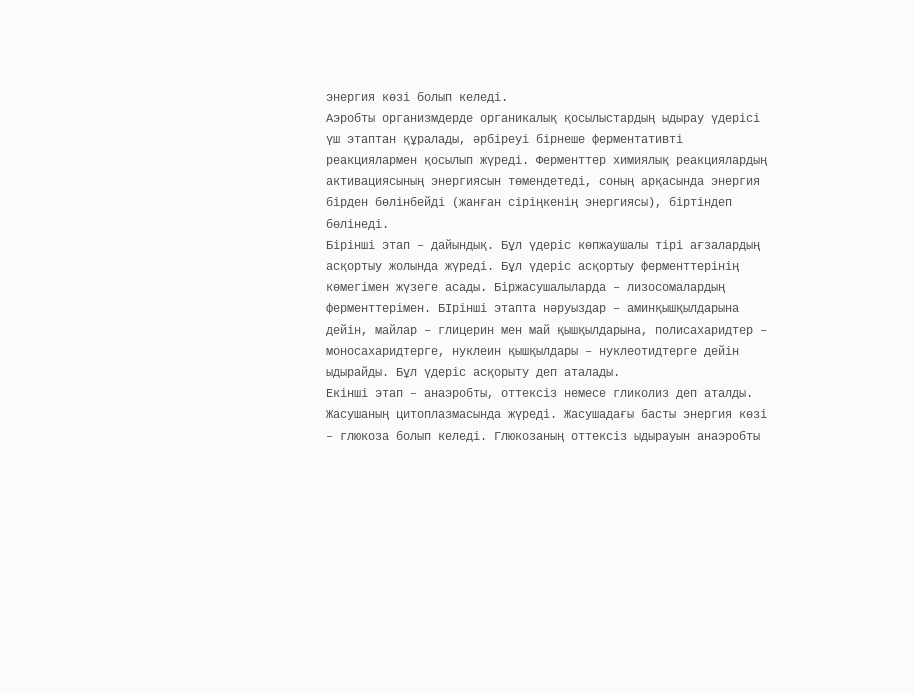энергия көзі болып келеді.
Аэробты организмдерде органикалық қосылыстардың ыдырау үдерісі үш этаптан құралады, әрбіреуі бірнеше ферментативті реакциялармен қосылып жүреді. Ферменттер химиялық реакциялардың активациясының энергиясын төмендетеді, соның арқасында энергия бірден бөлінбейді (жанған сіріңкенің энергиясы), біртіндеп бөлінеді.
Бірінші этап – дайындық. Бұл үдеріс көпжаушалы тірі ағзалардың асқортыу жолында жүреді. Бұл үдеріс асқортыу ферменттерінің көмегімен жүзеге асады. Біржасушалыларда – лизосомалардың ферменттерімен. БІрінші этапта нәруыздар – аминқышқылдарына дейін, майлар – глицерин мен май қышқылдарына, полисахаридтер – моносахаридтерге, нуклеин қышқылдары – нуклеотидтерге дейін ыдырайды. Бұл үдеріс асқорыту деп аталады.
Екінші этап – анаэробты, оттексіз немесе гликолиз деп аталды. Жасушаның цитоплазмасында жүреді. Жасушадағы басты энергия көзі – глюкоза болып келеді. Глюкозаның оттексіз ыдырауын анаэробты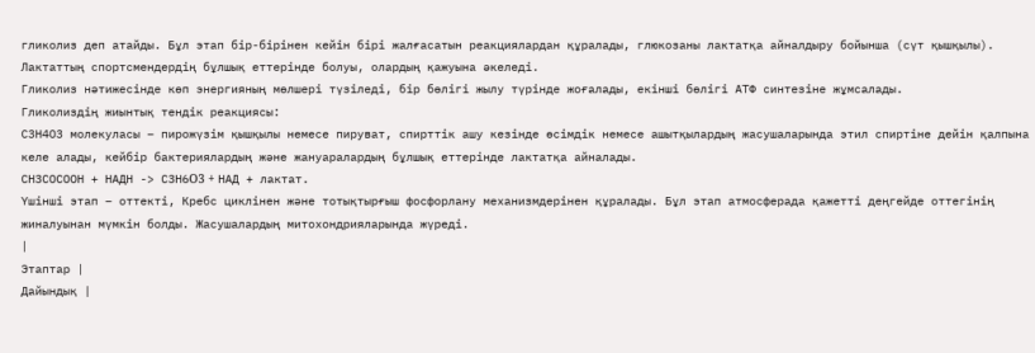гликолиз деп атайды. Бұл этап бір-бірінен кейін бірі жалғасатын реакциялардан құралады, глюкозаны лактатқа айналдыру бойынша (сүт қышқылы). Лактаттың спортсмендердің бұлшық еттерінде болуы, олардың қажуына әкеледі.
Гликолиз нәтижесінде көп энергияның мөлшері түзіледі, бір бөлігі жылу түрінде жоғалады, екінші бөлігі АТФ синтезіне жұмсалады.
Гликолиздің жиынтық тендік реакциясы:
С3Н4О3 молекуласы – пирожүзім қышқылы немесе пируват, спирттік ашу кезінде өсімдік немесе ашытқылардың жасушаларында этил спиртіне дейін қалпына келе алады, кейбір бактериялардың және жануаралардың бұлшық еттерінде лактатқа айналады.
СН3СОСООН + НАДН -> С3Н6O3 + НАД + лактат.
Үшінші этап – оттекті, Кребс циклінен және тотықтырғыш фосфорлану механизмдерінен құралады. Бұл этап атмосферада қажетті деңгейде оттегінің жиналуынан мүмкін болды. Жасушалардың митохондрияларында жүреді.
|
Этаптар |
Дайындық |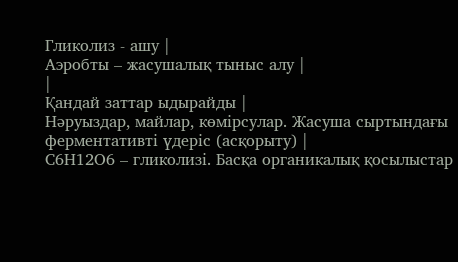Гликолиз - ашу |
Аэробты – жасушалық тыныс алу |
|
Қандай заттар ыдырайды |
Нәруыздар, майлар, көмірсулар. Жасуша сыртындағы ферментативті үдеріс (асқорыту) |
С6Н12О6 – гликолизі. Басқа органикалық қосылыстар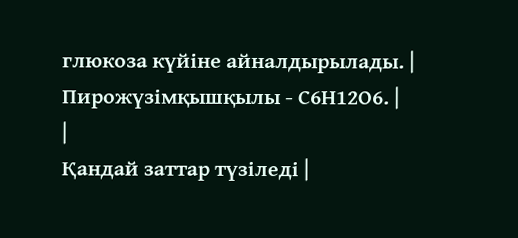глюкоза күйіне айналдырылады. |
Пирожүзімқышқылы - С6Н12О6. |
|
Қандай заттар түзіледі |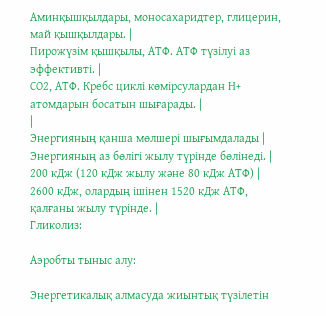Аминқышқылдары, моносахаридтер, глицерин, май қышқылдары. |
Пирожүзім қышқылы, АТФ. АТФ түзілуі аз эффективті. |
СО2, АТФ. Кребс циклі көмірсулардан Н+ атомдарын босатын шығарады. |
|
Энергияның қанша мөлшері шығымдалады |
Энергияның аз бөлігі жылу түрінде бөлінеді. |
200 кДж (120 кДж жылу және 80 кДж АТФ) |
2600 кДж, олардың ішінен 1520 кДж АТФ, қалғаны жылу түрінде. |
Гликолиз:

Аэробты тыныс алу:

Энергетикалық алмасуда жиынтық түзілетін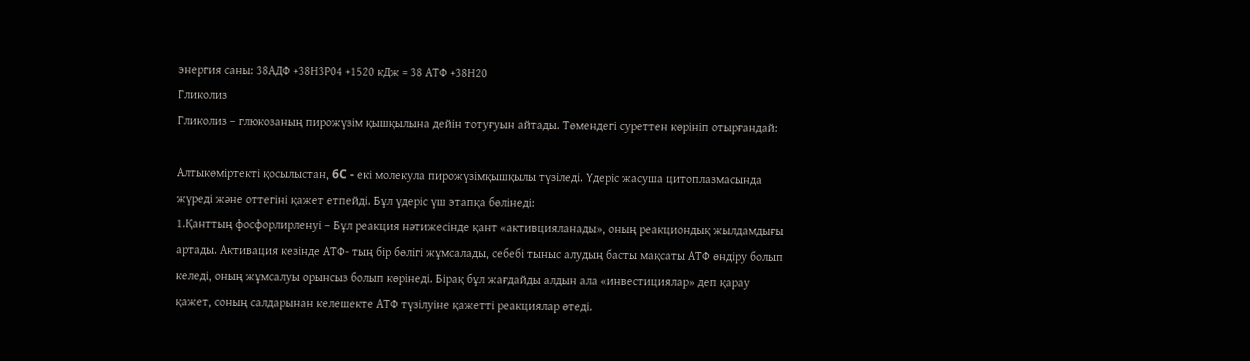энергия саны: 38АДФ +38Н3Р04 +1520 кДж = 38 АТФ +38Н20
Гликолиз
Гликолиз – глюкозаның пирожүзім қышқылына дейін тотуғуын айтады. Төмендегі суреттен көрініп отырғандай:

Алтыкөміртекті қосылыстан, 6C - екі молекула пирожүзімқышқылы түзіледі. Үдеріс жасуша цитоплазмасында жүреді және оттегіні қажет етпейді. Бұл үдеріс үш этапқа бөлінеді:
1.Қанттың фосфорлирленуі – Бұл реакция нәтижесінде қант «активцияланады», оның реакциондық жылдамдығы артады. Активация кезінде АТФ- тың бір бөлігі жұмсалады, себебі тыныс алудың басты мақсаты АТФ өндіру болып келеді, оның жұмсалуы орынсыз болып көрінеді. Бірақ бұл жағдайды алдын ала «инвестициялар» деп қарау қажет, соның салдарынан келешекте АТФ түзілуіне қажетті реакциялар өтеді.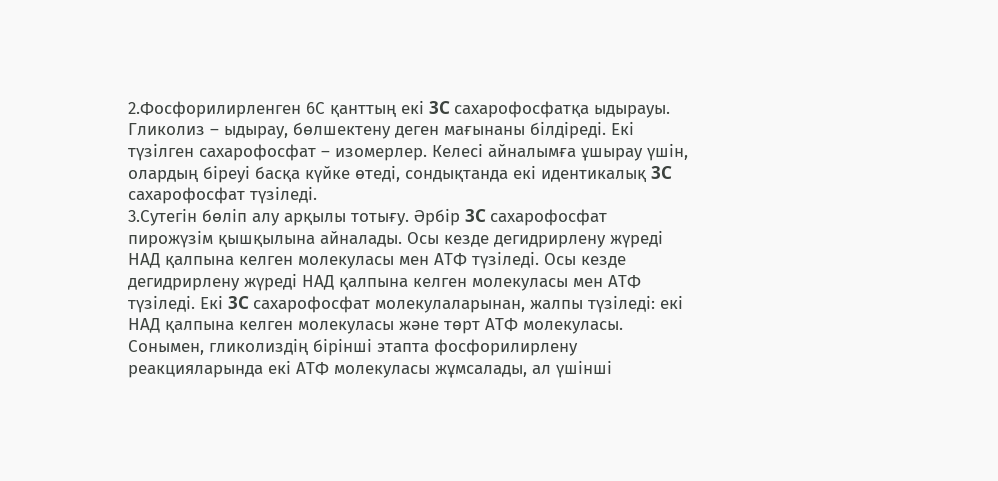2.Фосфорилирленген 6С қанттың екі 3C сахарофосфатқа ыдырауы. Гликолиз – ыдырау, бөлшектену деген мағынаны білдіреді. Екі түзілген сахарофосфат – изомерлер. Келесі айналымға ұшырау үшін, олардың біреуі басқа күйке өтеді, сондықтанда екі идентикалық 3C сахарофосфат түзіледі.
3.Сутегін бөліп алу арқылы тотығу. Әрбір 3C сахарофосфат пирожүзім қышқылына айналады. Осы кезде дегидрирлену жүреді НАД қалпына келген молекуласы мен АТФ түзіледі. Осы кезде дегидрирлену жүреді НАД қалпына келген молекуласы мен АТФ түзіледі. Екі 3C сахарофосфат молекулаларынан, жалпы түзіледі: екі НАД қалпына келген молекуласы және төрт АТФ молекуласы.
Сонымен, гликолиздің бірінші этапта фосфорилирлену реакцияларында екі АТФ молекуласы жұмсалады, ал үшінші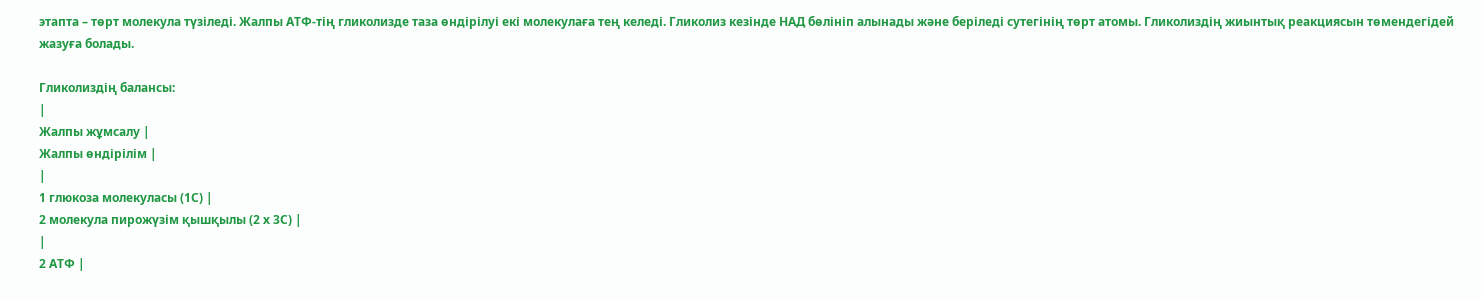этапта – төрт молекула түзіледі. Жалпы АТФ-тің гликолизде таза өндірілуі екі молекулаға тең келеді. Гликолиз кезінде НАД бөлініп алынады және беріледі сутегінің төрт атомы. Гликолиздің жиынтық реакциясын төмендегідей жазуға болады.

Гликолиздің балансы:
|
Жалпы жұмсалу |
Жалпы өндірілім |
|
1 глюкоза молекуласы (1С) |
2 молекула пирожүзім қышқылы (2 х 3С) |
|
2 АТФ |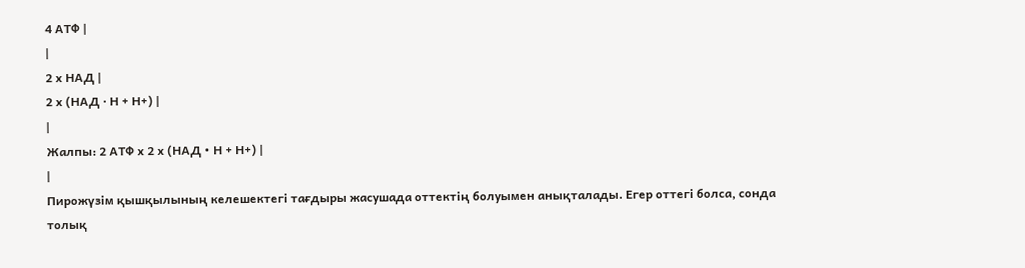4 АТФ |
|
2 х НАД |
2 х (НАД · Н + Н+) |
|
Жалпы: 2 АТФ х 2 х (НАД • Н + Н+) |
|
Пирожүзім қышқылының келешектегі тағдыры жасушада оттектің болуымен анықталады. Егер оттегі болса, сонда толық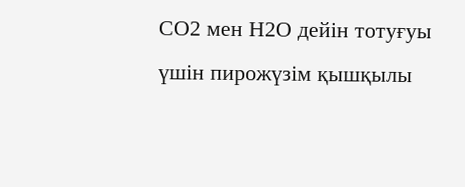СО2 мен Н2О дейін тотуғуы үшін пирожүзім қышқылы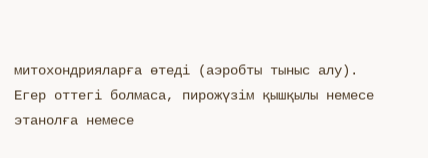митохондрияларға өтеді (аэробты тыныс алу). Егер оттегі болмаса, пирожүзім қышқылы немесе этанолға немесе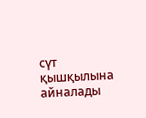сүт қышқылына айналады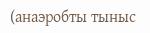(анаэробты тыныс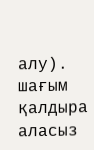алу).
шағым қалдыра аласыз